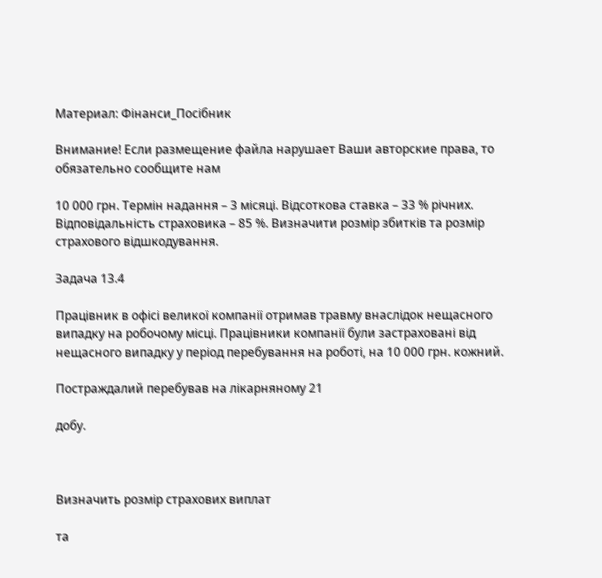Материал: Фінанси_Посібник

Внимание! Если размещение файла нарушает Ваши авторские права, то обязательно сообщите нам

10 000 грн. Термін надання – 3 місяці. Відсоткова ставка – 33 % річних. Відповідальність страховика – 85 %. Визначити розмір збитків та розмір страхового відшкодування.

Задача 13.4

Працівник в офісі великої компанії отримав травму внаслідок нещасного випадку на робочому місці. Працівники компанії були застраховані від нещасного випадку у період перебування на роботі, на 10 000 грн. кожний.

Постраждалий перебував на лікарняному 21

добу.



Визначить розмір страхових виплат

та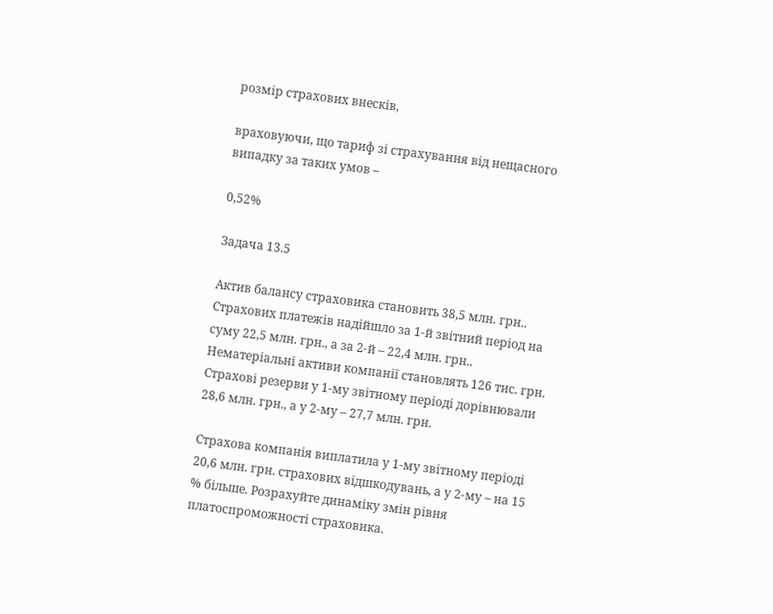розмір страхових внесків,

враховуючи, що тариф зі страхування від нещасного випадку за таких умов –

0,52%

Задача 13.5

Актив балансу страховика становить 38,5 млн. грн.. Страхових платежів надійшло за 1-й звітний період на суму 22,5 млн. грн., а за 2-й – 22,4 млн. грн.. Нематеріальні активи компанії становлять 126 тис. грн. Страхові резерви у 1-му звітному періоді дорівнювали 28,6 млн. грн., а у 2-му – 27,7 млн. грн.

Страхова компанія виплатила у 1-му звітному періоді 20,6 млн. грн. страхових відшкодувань, а у 2-му – на 15 % більше. Розрахуйте динаміку змін рівня платоспроможності страховика.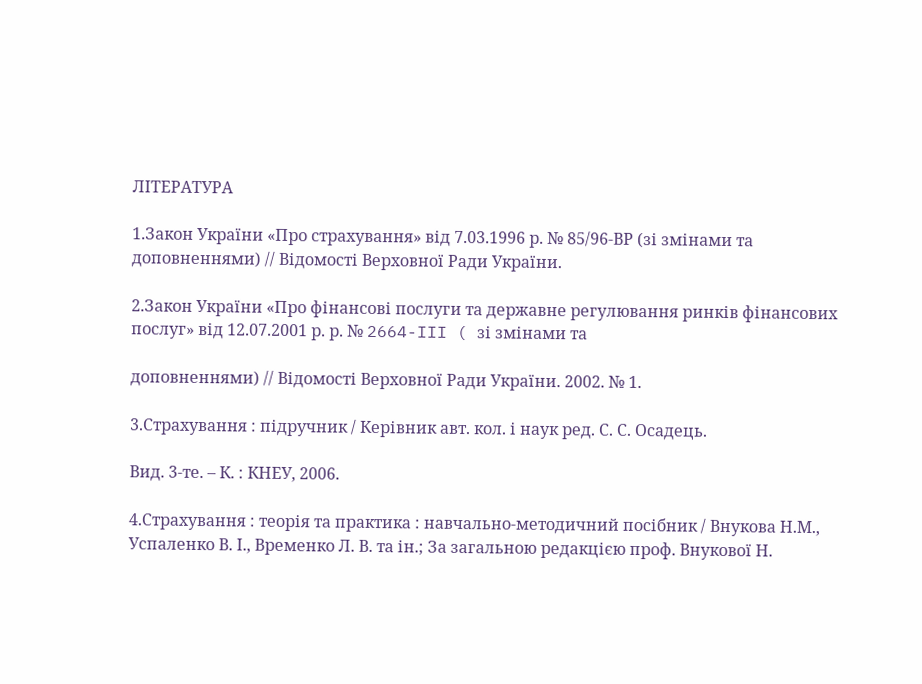ЛІТЕРАТУРА

1.Закон України «Про страхування» від 7.03.1996 р. № 85/96-ВР (зі змінами та доповненнями) // Відомості Верховної Ради України.

2.Закон України «Про фінансові послуги та державне регулювання ринків фінансових послуг» від 12.07.2001 р. р. № 2664-III ( зі змінами та

доповненнями) // Відомості Верховної Ради України. 2002. № 1.

3.Страхування : підручник / Керівник авт. кол. і наук ред. С. С. Осадець.

Вид. 3-те. – К. : КНЕУ, 2006.

4.Страхування : теорія та практика : навчально-методичний посібник / Внукова Н.М., Успаленко В. І., Временко Л. В. та ін.; За загальною редакцією проф. Внукової Н.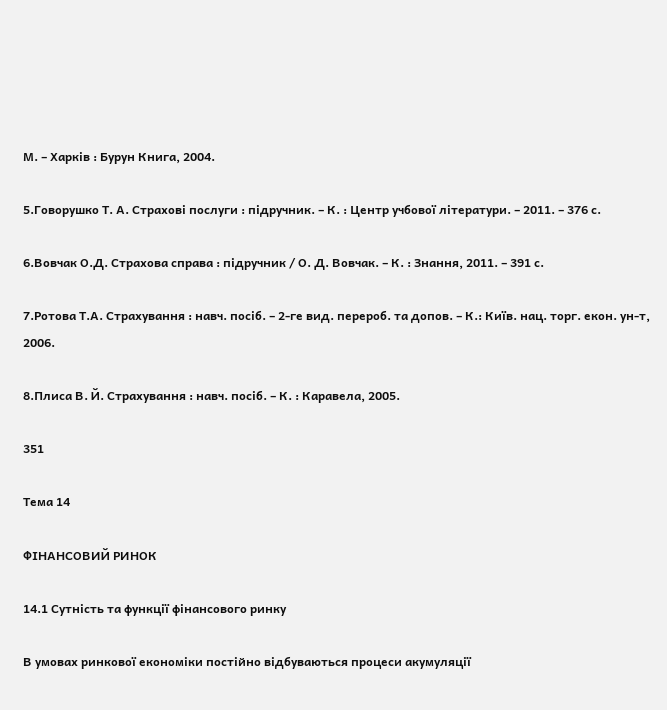М. – Харків : Бурун Книга, 2004.

5.Говорушко Т. А. Страхові послуги : підручник. – К. : Центр учбової літератури. – 2011. – 376 с.

6.Вовчак О.Д. Страхова справа : підручник / О. Д. Вовчак. – К. : Знання, 2011. – 391 с.

7.Ротова Т.А. Страхування : навч. посіб. – 2-ге вид. перероб. та допов. – К.: Київ. нац. торг. екон. ун-т, 2006.

8.Плиса В. Й. Страхування : навч. посіб. – К. : Каравела, 2005.

351

Тема 14

ФІНАНСОВИЙ РИНОК

14.1 Сутність та функції фінансового ринку

В умовах ринкової економіки постійно відбуваються процеси акумуляції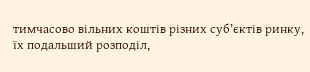тимчасово вільних коштів різних суб’єктів ринку, їх подальший розподіл,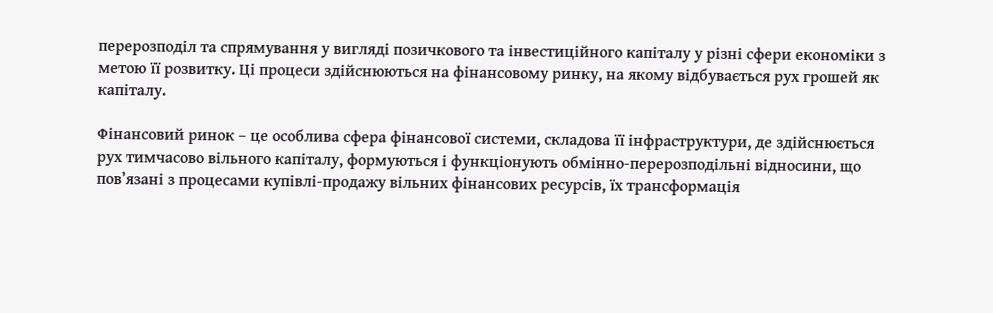перерозподіл та спрямування у вигляді позичкового та інвестиційного капіталу у різні сфери економіки з метою її розвитку. Ці процеси здійснюються на фінансовому ринку, на якому відбувається рух грошей як капіталу.

Фінансовий ринок – це особлива сфера фінансової системи, складова її інфраструктури, де здійснюється рух тимчасово вільного капіталу, формуються і функціонують обмінно-перерозподільні відносини, що пов’язані з процесами купівлі-продажу вільних фінансових ресурсів, їх трансформація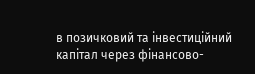в позичковий та інвестиційний капітал через фінансово-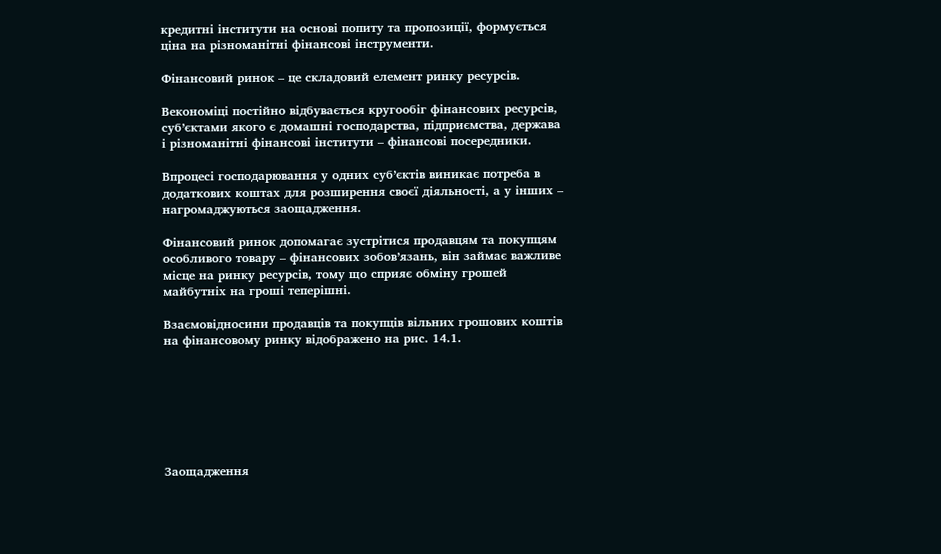кредитні інститути на основі попиту та пропозиції, формується ціна на різноманітні фінансові інструменти.

Фінансовий ринок – це складовий елемент ринку ресурсів.

Векономіці постійно відбувається кругообіг фінансових ресурсів, суб’єктами якого є домашні господарства, підприємства, держава і різноманітні фінансові інститути – фінансові посередники.

Впроцесі господарювання у одних суб’єктів виникає потреба в додаткових коштах для розширення своєї діяльності, а у інших – нагромаджуються заощадження.

Фінансовий ринок допомагає зустрітися продавцям та покупцям особливого товару – фінансових зобов’язань, він займає важливе місце на ринку ресурсів, тому що сприяє обміну грошей майбутніх на гроші теперішні.

Взаємовідносини продавців та покупців вільних грошових коштів на фінансовому ринку відображено на рис. 14.1.







Заощадження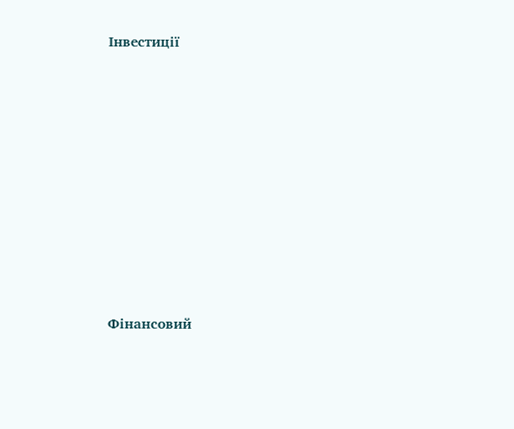Інвестиції













Фінансовий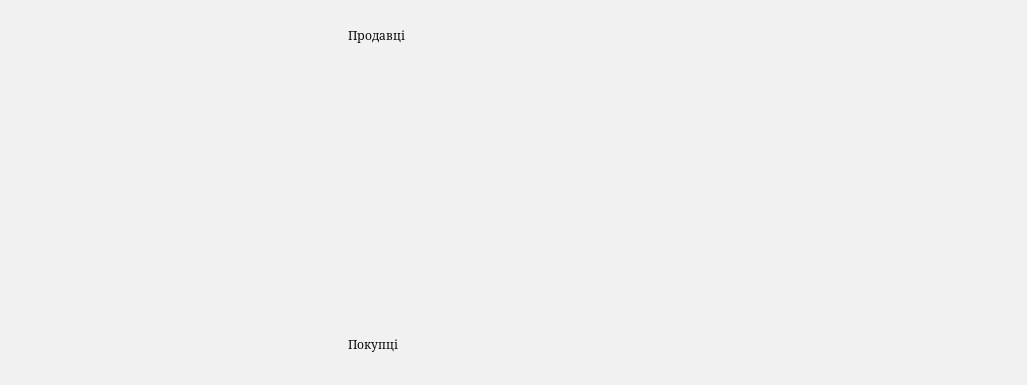Продавці











Покупці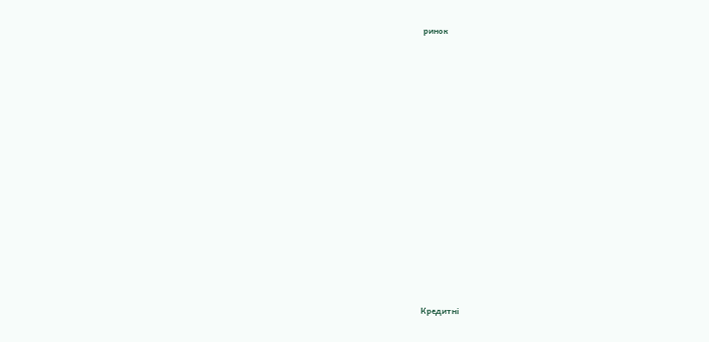ринок



















Кредитні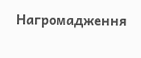Нагромадження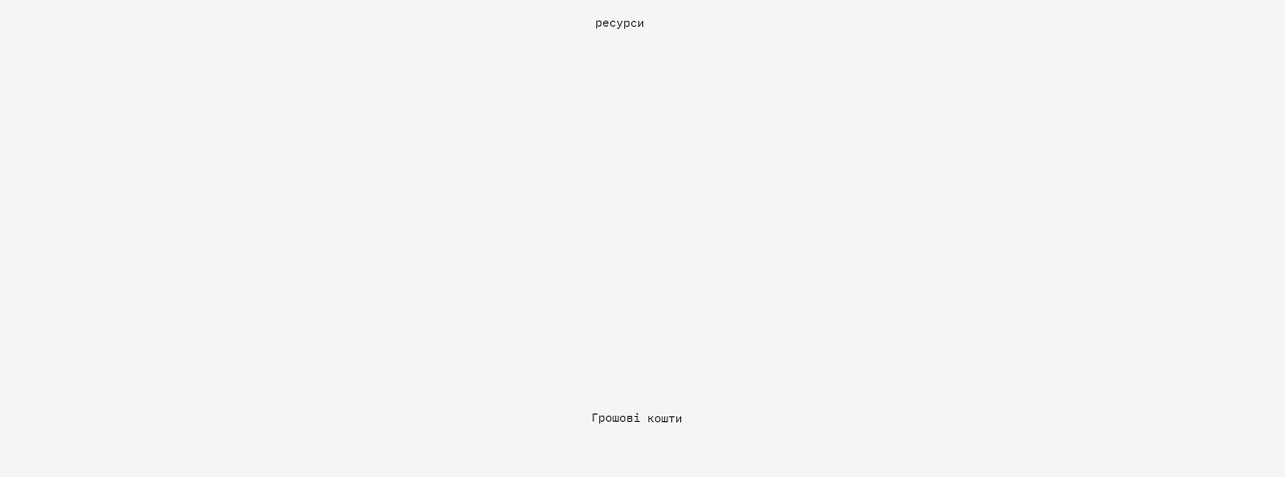ресурси





























Грошові кошти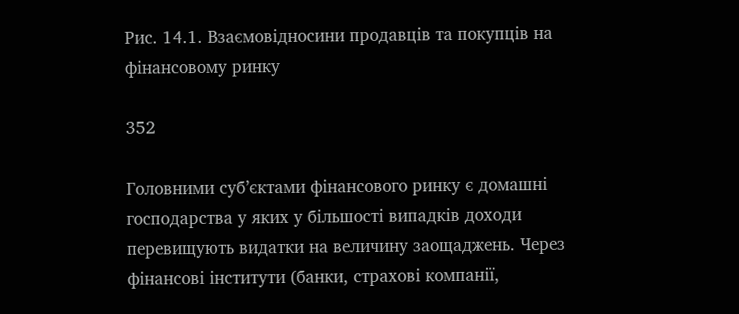Рис. 14.1. Взаємовідносини продавців та покупців на фінансовому ринку

352

Головними суб’єктами фінансового ринку є домашні господарства у яких у більшості випадків доходи перевищують видатки на величину заощаджень. Через фінансові інститути (банки, страхові компанії,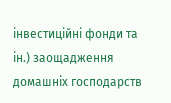інвестиційні фонди та ін.) заощадження домашніх господарств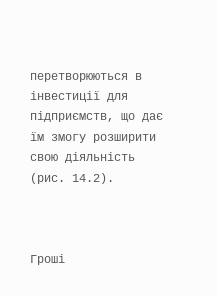перетворюються в інвестиції для підприємств, що дає їм змогу розширити свою діяльність (рис. 14.2).



Гроші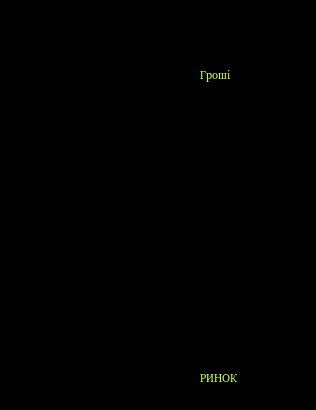Гроші













РИНОК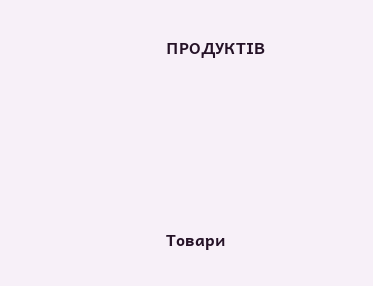ПРОДУКТІВ







Товари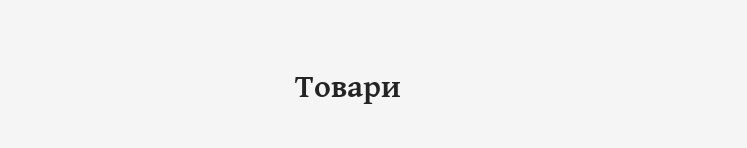Товари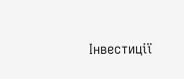Інвестиції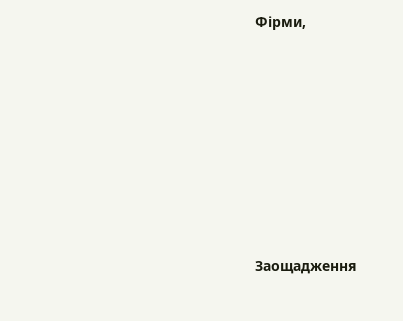Фірми,









Заощадження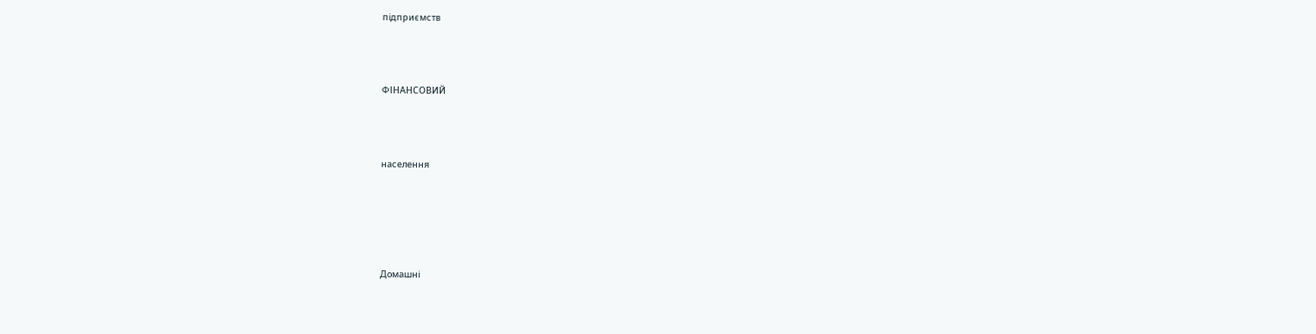підприємств



ФІНАНСОВИЙ



населення





Домашні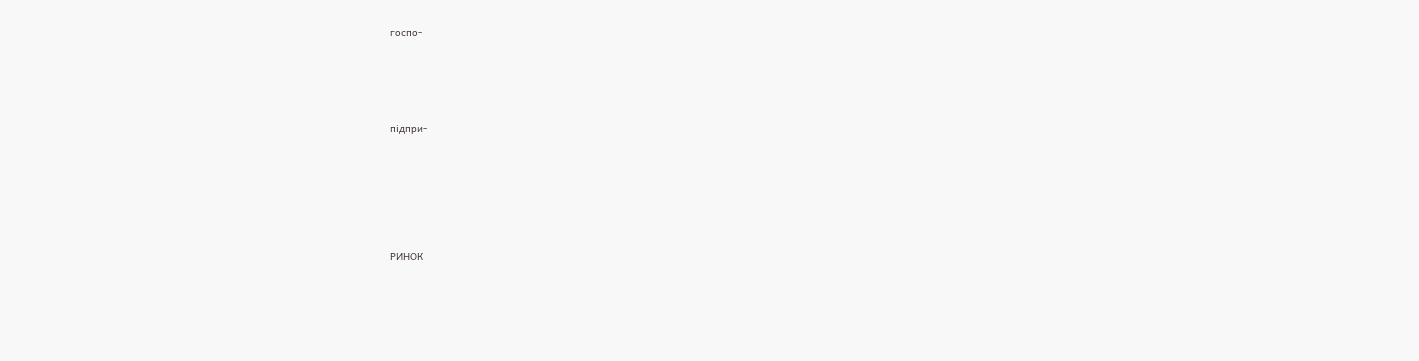госпо-





підпри-







РИНОК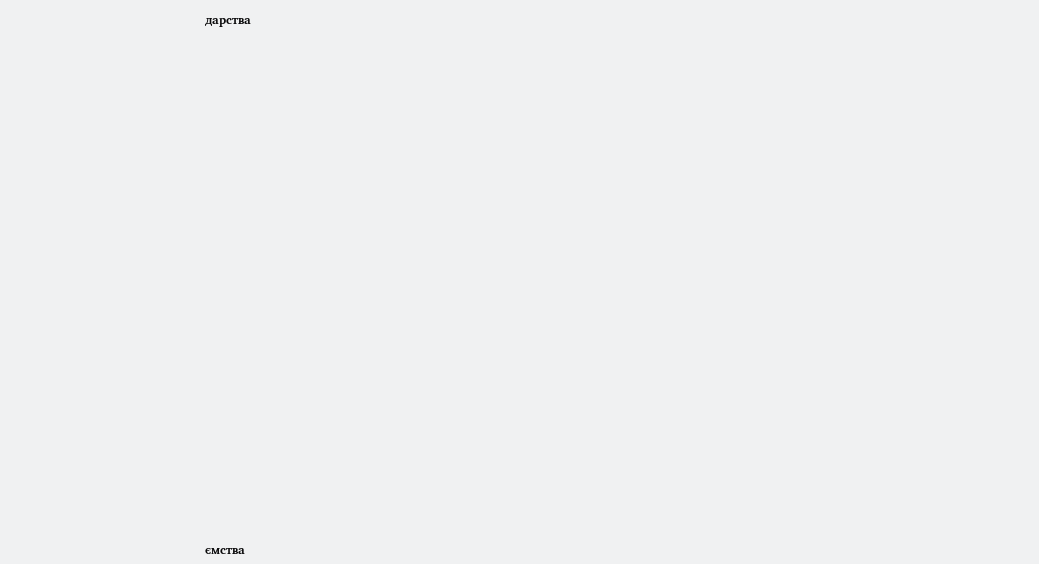дарства

























ємства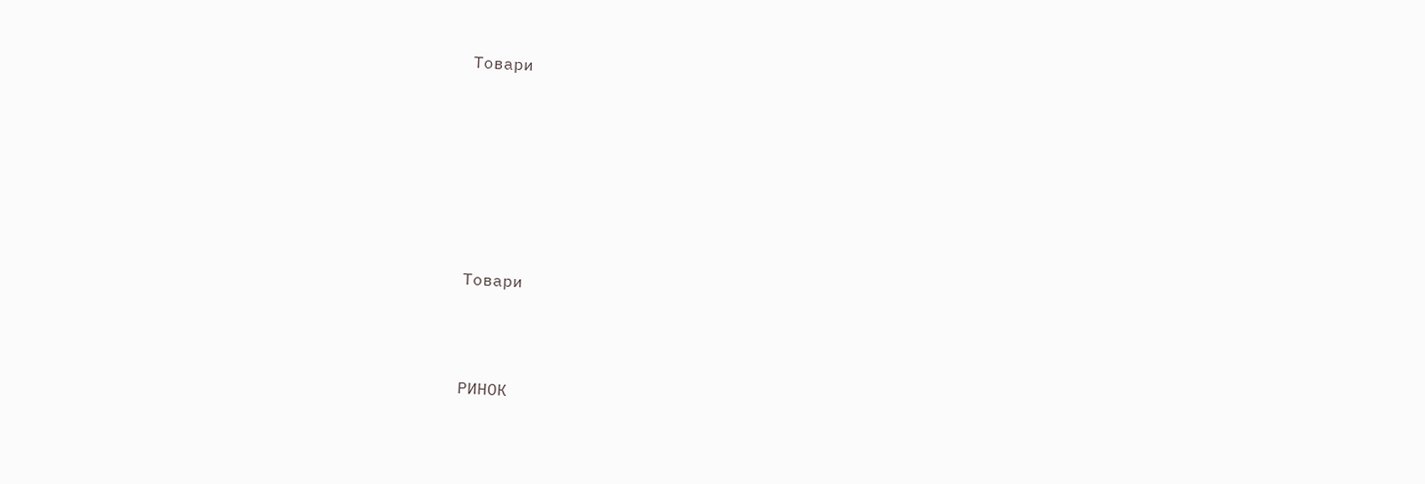Товари







Товари



РИНОК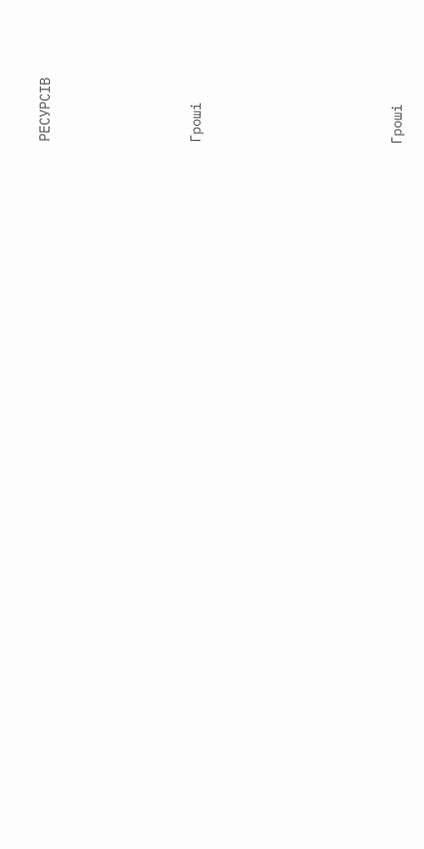РЕСУРСІВ





Гроші







Гроші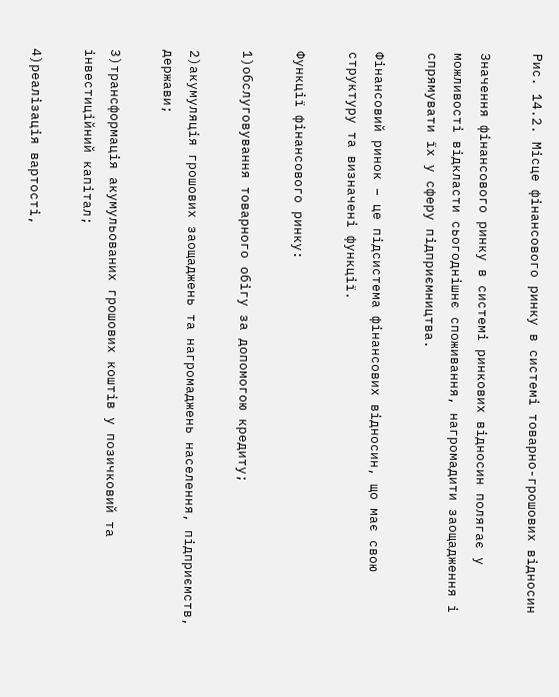Рис. 14.2. Місце фінансового ринку в системі товарно-грошових відносин

Значення фінансового ринку в системі ринкових відносин полягає у можливості відкласти сьогоднішнє споживання, нагромадити заощадження і спрямувати їх у сферу підприємництва.

Фінансовий ринок – це підсистема фінансових відносин, що має свою структуру та визначені функції.

Функції фінансового ринку:

1)обслуговування товарного обігу за допомогою кредиту;

2)акумуляція грошових заощаджень та нагромаджень населення, підприємств, держави;

3)трансформація акумульованих грошових коштів у позичковий та інвестиційний капітал;

4)реалізація вартості,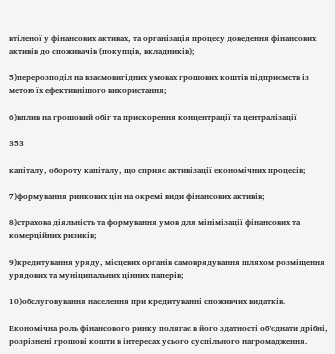втіленої у фінансових активах, та організація процесу доведення фінансових активів до споживачів (покупців, вкладників);

5)перерозподіл на взаємовигідних умовах грошових коштів підприємств із метою їх ефективнішого використання;

6)вплив на грошовий обіг та прискорення концентрації та централізації

353

капіталу, обороту капіталу, що сприяє активізації економічних процесів;

7)формування ринкових цін на окремі види фінансових активів;

8)страхова діяльність та формування умов для мінімізації фінансових та комерційних ризиків;

9)кредитування уряду, місцевих органів самоврядування шляхом розміщення урядових та муніципальних цінних паперів;

10)обслуговування населення при кредитуванні споживчих видатків.

Економічна роль фінансового ринку полягає в його здатності об’єднати дрібні, розрізнені грошові кошти в інтересах усього суспільного нагромадження.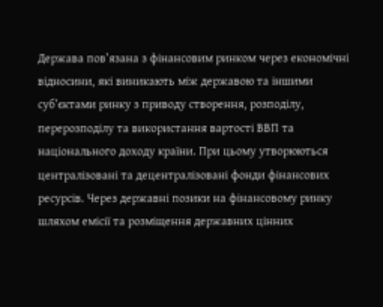Держава пов’язана з фінансовим ринком через економічні відносини, які виникають між державою та іншими суб’єктами ринку з приводу створення, розподілу, перерозподілу та використання вартості ВВП та національного доходу країни. При цьому утворюються централізовані та децентралізовані фонди фінансових ресурсів. Через державні позики на фінансовому ринку шляхом емісії та розміщення державних цінних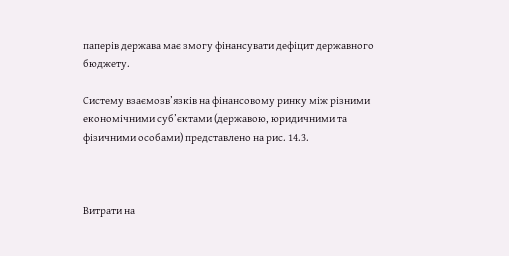паперів держава має змогу фінансувати дефіцит державного бюджету.

Систему взаємозв’язків на фінансовому ринку між різними економічними суб’єктами (державою, юридичними та фізичними особами) представлено на рис. 14.3.



Витрати на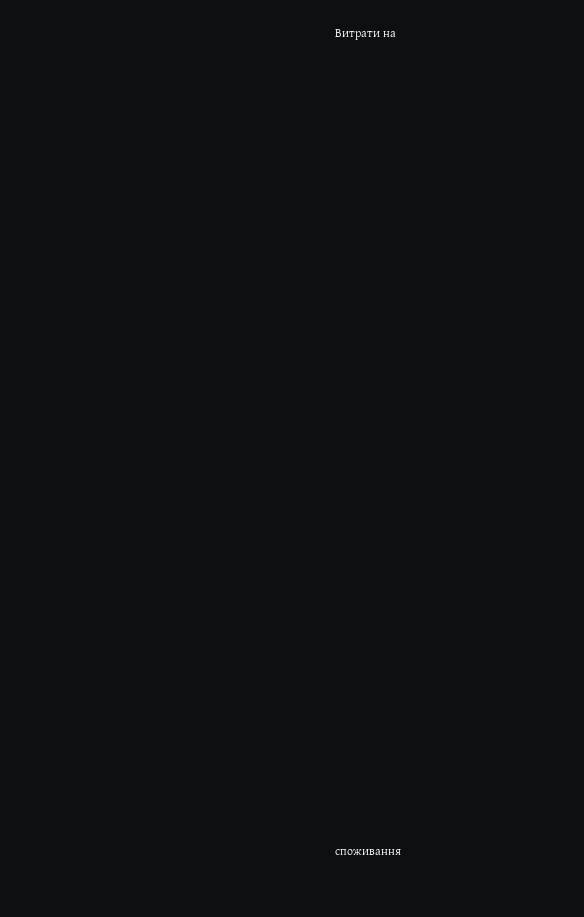Витрати на





























































споживання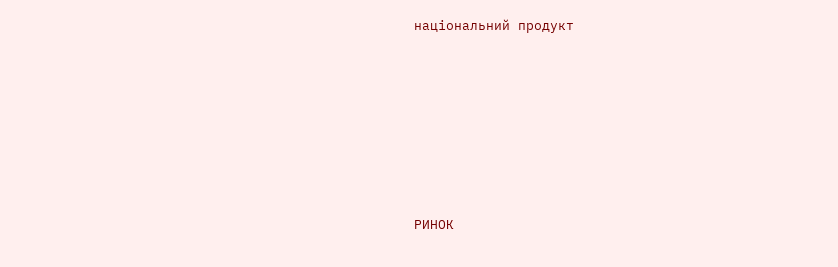національний продукт









РИНОК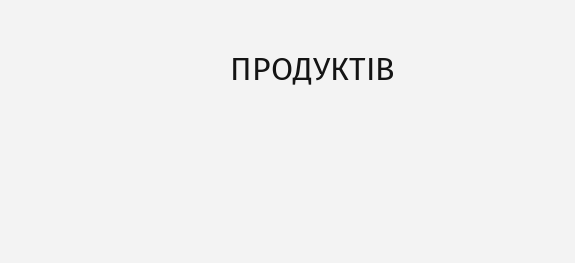ПРОДУКТІВ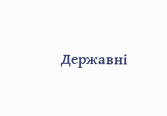Державні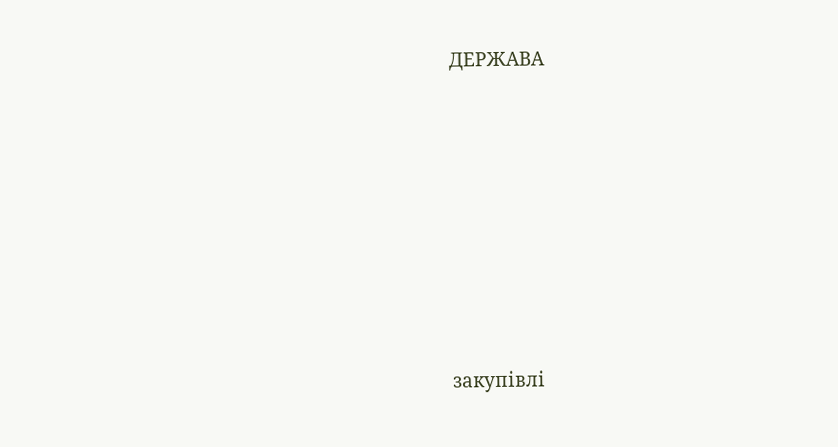ДЕРЖАВА











закупівлі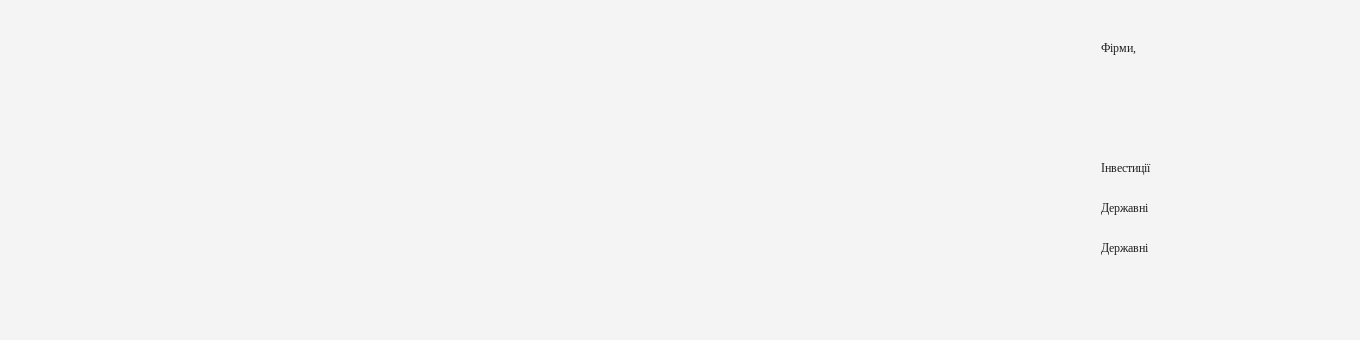Фірми,





Інвестиції

Державні

Державні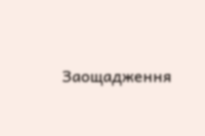Заощадження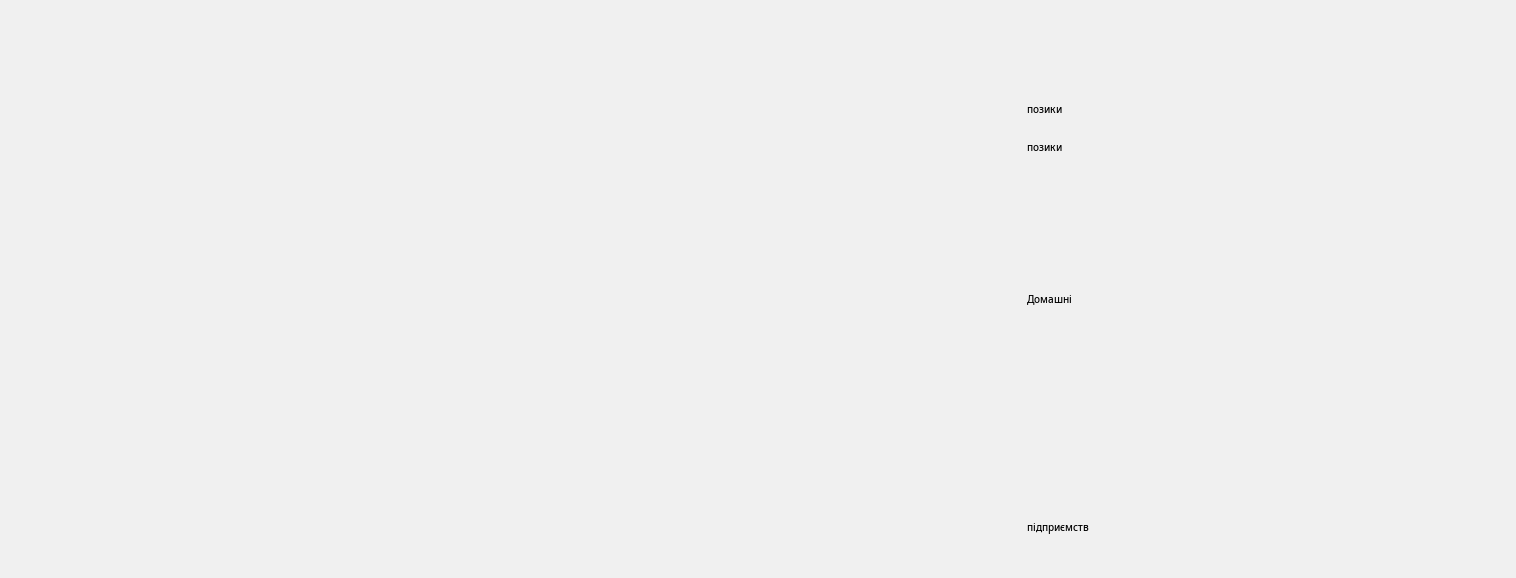позики

позики







Домашні











підприємств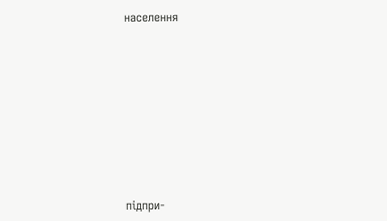населення









підпри-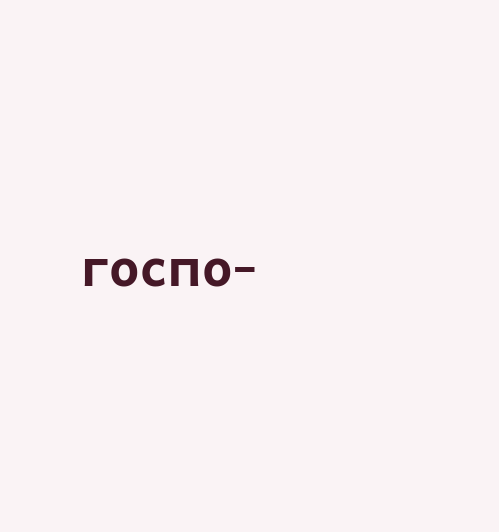госпо-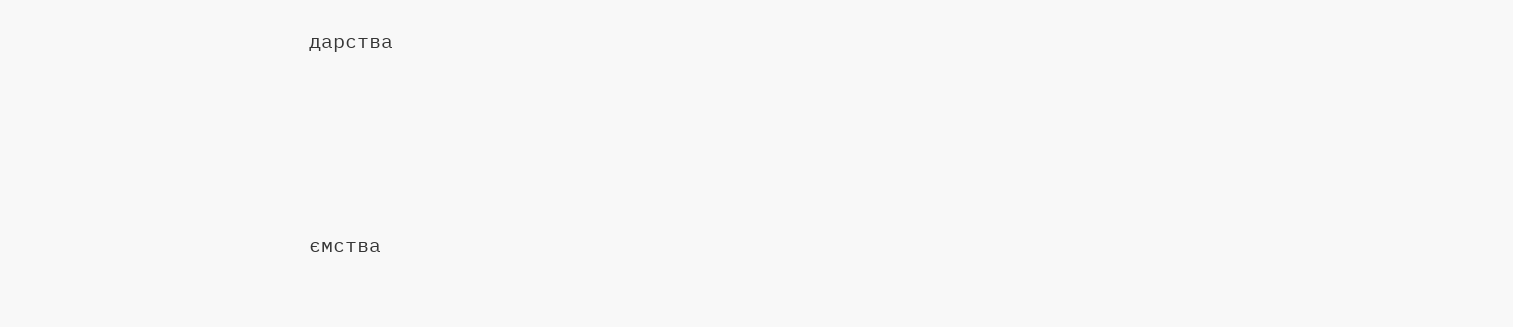дарства





ємства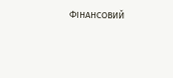ФІНАНСОВИЙ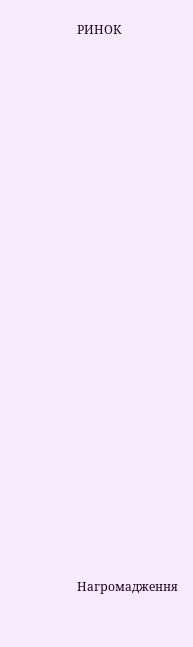РИНОК

































Нагромадження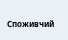Споживчий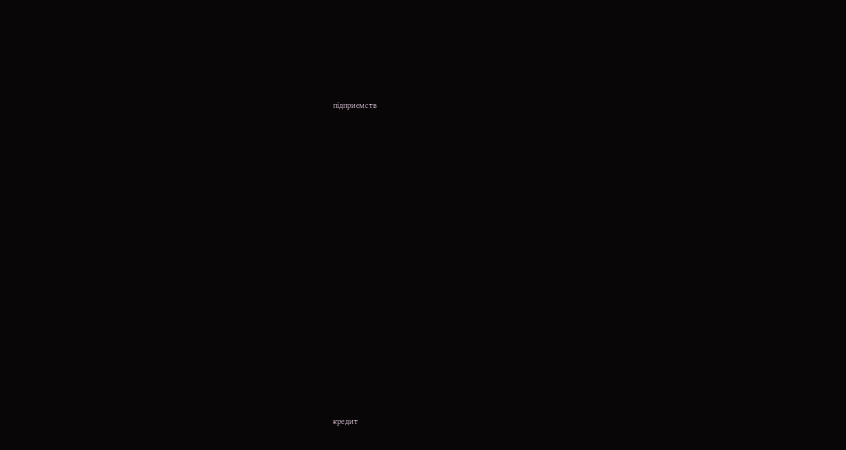підприємств























кредит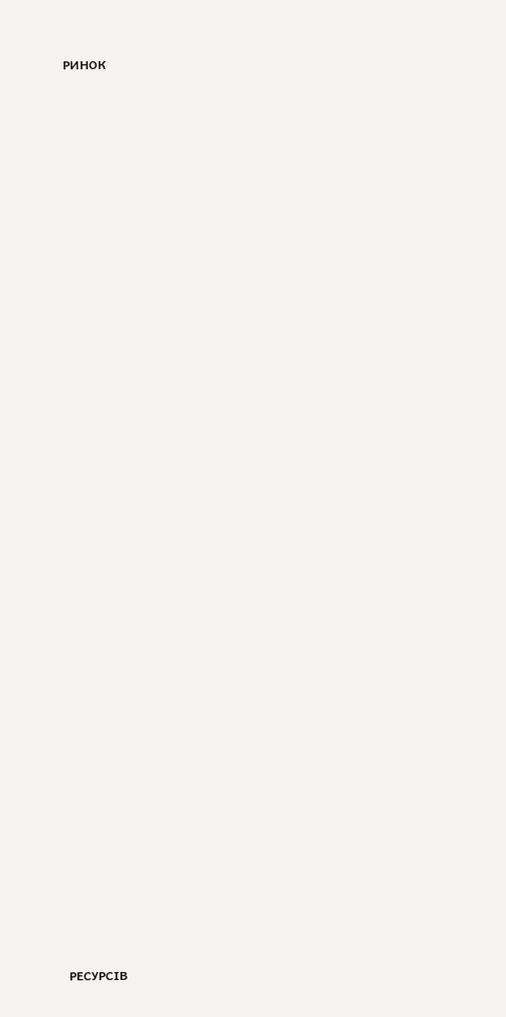РИНОК







































РЕСУРСІВ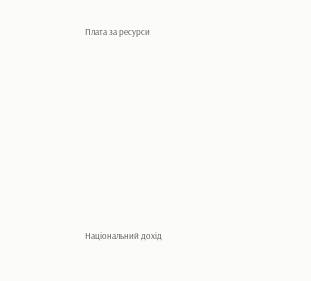Плата за ресурси















Національний дохід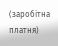(заробітна платня)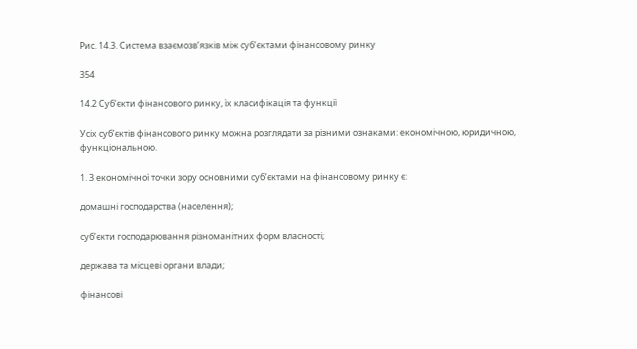Рис. 14.3. Система взаємозв’язків між суб’єктами фінансовому ринку

354

14.2 Суб’єкти фінансового ринку, їх класифікація та функції

Усіх суб’єктів фінансового ринку можна розглядати за різними ознаками: економічною, юридичною, функціональною.

1. З економічної точки зору основними суб’єктами на фінансовому ринку є:

домашні господарства (населення);

суб’єкти господарювання різноманітних форм власності;

держава та місцеві органи влади;

фінансові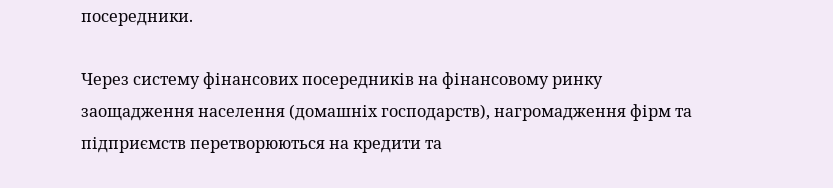посередники.

Через систему фінансових посередників на фінансовому ринку заощадження населення (домашніх господарств), нагромадження фірм та підприємств перетворюються на кредити та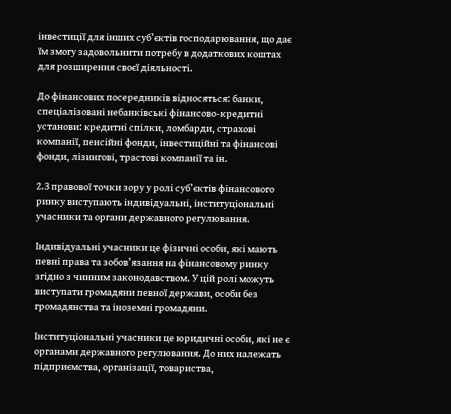інвестиції для інших суб’єктів господарювання, що дає їм змогу задовольнити потребу в додаткових коштах для розширення своєї діяльності.

До фінансових посередників відносяться: банки, спеціалізовані небанківські фінансово-кредитні установи: кредитні спілки, ломбарди, страхові компанії, пенсійні фонди, інвестиційні та фінансові фонди, лізингові, трастові компанії та ін.

2.З правової точки зору у ролі суб’єктів фінансового ринку виступають індивідуальні, інституціональні учасники та органи державного регулювання.

Індивідуальні учасники це фізичні особи, які мають певні права та зобов’язання на фінансовому ринку згідно з чинним законодавством. У цій ролі можуть виступати громадяни певної держави, особи без громадянства та іноземні громадяни.

Інституціональні учасники це юридичні особи, які не є органами державного регулювання. До них належать підприємства, організації, товариства,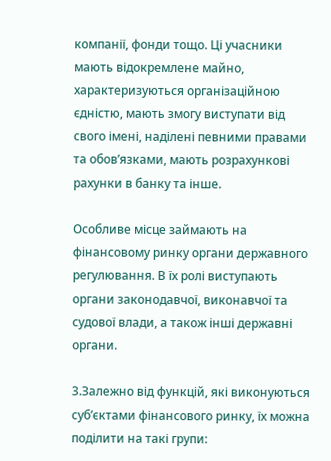компанії, фонди тощо. Ці учасники мають відокремлене майно, характеризуються організаційною єдністю, мають змогу виступати від свого імені, наділені певними правами та обов’язками, мають розрахункові рахунки в банку та інше.

Особливе місце займають на фінансовому ринку органи державного регулювання. В їх ролі виступають органи законодавчої, виконавчої та судової влади, а також інші державні органи.

3.Залежно від функцій, які виконуються суб’єктами фінансового ринку, їх можна поділити на такі групи: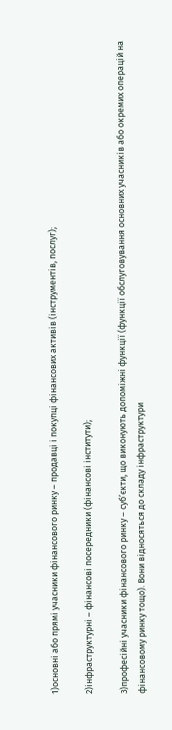1)основні або прямі учасники фінансового ринку – продавці і покупці фінансових активів (інструментів, послуг);

2)інфраструктурні – фінансові посередники (фінансові інститути);

3)професійні учасники фінансового ринку – суб’єкти, що виконують допоміжні функції (функції обслуговування основних учасників або окремих операцій на фінансовому ринку тощо). Вони відносяться до складу інфраструктури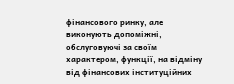фінансового ринку, але виконують допоміжні, обслуговуючі за своїм характером, функції, на відміну від фінансових інституційних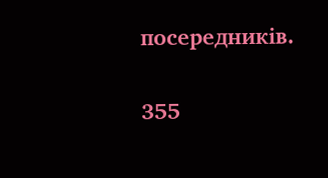посередників.

355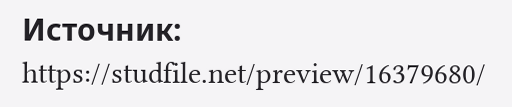Источник: https://studfile.net/preview/16379680/